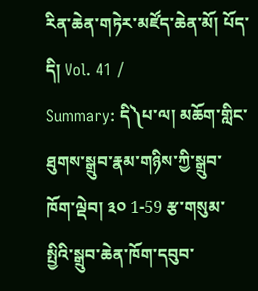རིན་ཆེན་གཏེར་མཛོད་ཆེན་མོ། པོད་ དི། Vol. 41 /
Summary: དི༽པ་ལ། མཆོག་གླིང་ཐུགས་སྒྲུབ་རྣམ་གཉིས་ཀྱི་སྒྲུབ་ཁོག་ལྡེབ། ༣༠ 1-59 རྩ་གསུམ་སྤྱིའི་སྒྲུབ་ཆེན་ཁོག་དབུབ་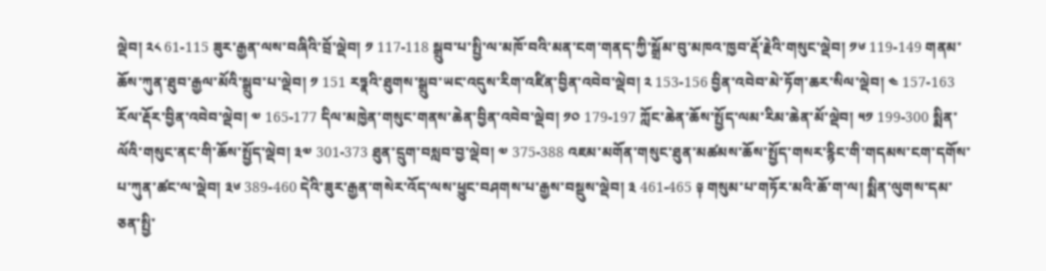ལྡེབ། ༢༨ 61-115 ཟུར་རྒྱན་ལས་བཞིའི་བྲོ་ལྡེབ། ༡ 117-118 སྒྲུབ་པ་སྤྱི་ལ་མཁོ་བའི་མན་ངག་གནད་ཀྱི་སྒྲོམ་བུ་མཁའ་ཁྱབ་རྡོ་རྗེའི་གསུང་ལྡེབ། ༡༦ 119-149 གནམ་ཆོས་ཀུན་ཐུབ་རྒྱལ་མོའི་སྒྲུབ་པ་ལྡེབ། ༡ 151 རཏྣའི་ཐུགས་སྒྲུབ་ཡང་འདུས་རིག་འཛིན་བྱིན་འབེབ་ལྡེབ། ༢ 153-156 བྱིན་འབེབ་མེ་ཏོག་ཆར་སིལ་ལྡེབ། ༤ 157-163 རོལ་རྡོར་བྱིན་འབེབ་ལྡེབ། ༧ 165-177 དིལ་མཁྱེན་གསུང་གནས་ཆེན་བྱིན་འབེབ་ལྡེབ། ༡༠ 179-197 ཀློང་ཆེན་ཆོས་སྤྱོད་ལམ་རིམ་ཆེན་མོ་ལྡེབ། ༥༡ 199-300 སྨིན་ལོའི་གསུང་ནང་གི་ཆོས་སྤྱོད་ལྡེབ། ༣༧ 301-373 ཐུན་དྲུག་བསླབ་བྱ་ལྡེབ། ༧ 375-388 འཇམ་མགོན་གསུང་ཐུན་མཚམས་ཆོས་སྤྱོད་གསར་རྙིང་གི་གདམས་ངག་དགོས་པ་ཀུན་ཚང་ལ་ལྡེབ། ༣༦ 389-460 དེའི་ཟུར་རྒྱན་གསེར་འོད་ལས་ཕྱུང་བཤགས་པ་རྒྱས་བསྡུས་ལྡེབ། ༣ 461-465 ༈ གསུམ་པ་གཏོར་མའི་ཆོ་ག་ལ། སྨིན་ལུགས་དམ་ཅན་སྤྱི་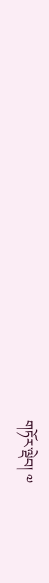གཏོར་ལྡེབ། ༧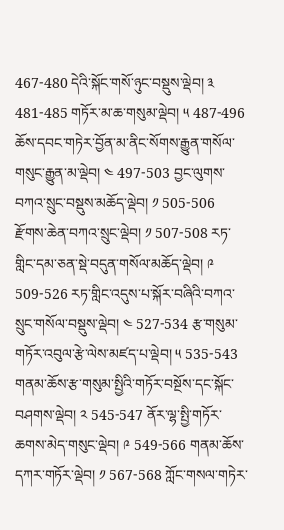467-480 དེའི་སྐོང་གསོ་ཉུང་བསྡུས་ལྡེབ། ༣ 481-485 གཏོར་མ་ཆ་གསུམ་ལྡེབ། ༥ 487-496 ཆོས་དབང་གཏེར་བྱོན་མ་ནིང་སོགས་རྒྱུན་གསོལ་གསུང་རྒྱུན་མ་ལྡེབ། ༤ 497-503 བྱང་ལུགས་བཀའ་སྲུང་བསྡུས་མཆོད་ལྡེབ། ༡ 505-506 རྫོགས་ཆེན་བཀའ་སྲུང་ལྡེབ། ༡ 507-508 རཏ་གླིང་དམ་ཅན་སྡེ་བདུན་གསོལ་མཆོད་ལྡེབ། ༩ 509-526 རཏ་གླིང་འདུས་པ་སྐོར་བཞིའི་བཀའ་སྲུང་གསོལ་བསྡུས་ལྡེབ། ༤ 527-534 རྩ་གསུམ་གཏོར་འབུལ་རྩེ་ལེས་མཛད་པ་ལྡེབ། ༥ 535-543 གནམ་ཆོས་རྩ་གསུམ་སྤྱིའི་གཏོར་བསྔོས་དང་སྐོང་བཤགས་ལྡེབ། ༢ 545-547 ནོར་ལྷ་སྤྱི་གཏོར་ཆགས་མེད་གསུང་ལྡེབ། ༩ 549-566 གནམ་ཆོས་དཀར་གཏོར་ལྡེབ། ༡ 567-568 ཀློང་གསལ་གཏེར་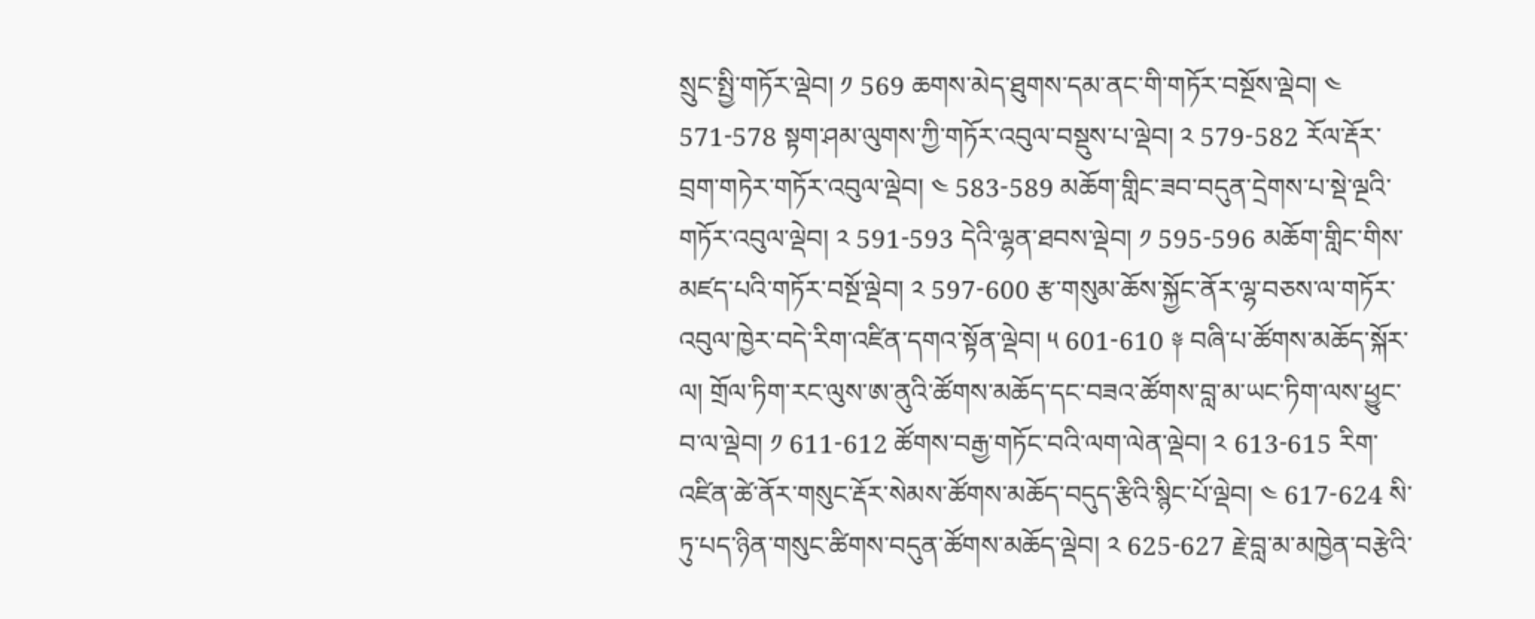སྲུང་སྤྱི་གཏོར་ལྡེབ། ༡ 569 ཆགས་མེད་ཐུགས་དམ་ནང་གི་གཏོར་བསྔོས་ལྡེབ། ༤ 571-578 སྟག་ཤམ་ལུགས་ཀྱི་གཏོར་འབུལ་བསྡུས་པ་ལྡེབ། ༢ 579-582 རོལ་རྡོར་བྲག་གཏེར་གཏོར་འབུལ་ལྡེབ། ༤ 583-589 མཆོག་གླིང་ཟབ་བདུན་དྲེགས་པ་སྡེ་ལྔའི་གཏོར་འབུལ་ལྡེབ། ༢ 591-593 དེའི་ལྷན་ཐབས་ལྡེབ། ༡ 595-596 མཆོག་གླིང་གིས་མཛད་པའི་གཏོར་བསྔོ་ལྡེབ། ༢ 597-600 རྩ་གསུམ་ཆོས་སྐྱོང་ནོར་ལྷ་བཅས་ལ་གཏོར་འབུལ་ཁྱེར་བདེ་རིག་འཛིན་དགའ་སྟོན་ལྡེབ། ༥ 601-610 ༈ བཞི་པ་ཚོགས་མཆོད་སྐོར་ལ། གྲོལ་ཏིག་རང་ལུས་ཨ་ནུའི་ཚོགས་མཆོད་དང་བཟའ་ཚོགས་བླ་མ་ཡང་ཏིག་ལས་ཕྱུང་བ་ལ་ལྡེབ། ༡ 611-612 ཚོགས་བརྒྱ་གཏོང་བའི་ལག་ལེན་ལྡེབ། ༢ 613-615 རིག་འཛིན་ཚེ་ནོར་གསུང་རྡོར་སེམས་ཚོགས་མཆོད་བདུད་རྩིའི་སྙིང་པོ་ལྡེབ། ༤ 617-624 སི་ཏུ་པད་ཉིན་གསུང་ཚིགས་བདུན་ཚོགས་མཆོད་ལྡེབ། ༢ 625-627 རྗེ་བླ་མ་མཁྱེན་བརྩེའི་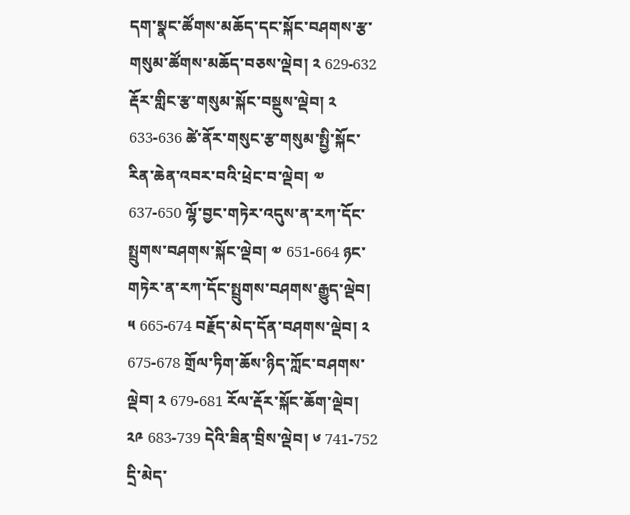དག་སྣང་ཚོགས་མཆོད་དང་སྐོང་བཤགས་རྩ་གསུམ་ཚོགས་མཆོད་བཅས་ལྡེབ། ༢ 629-632 རྡོར་གླིང་རྩ་གསུམ་སྐོང་བསྡུས་ལྡེབ། ༢ 633-636 ཚེ་ནོར་གསུང་རྩ་གསུམ་སྤྱི་སྐོང་རིན་ཆེན་འབར་བའི་ཕྲེང་བ་ལྡེབ། ༧ 637-650 ལྷོ་བྱང་གཏེར་འདུས་ན་རཀ་དོང་སྤྲུགས་བཤགས་སྐོང་ལྡེབ། ༧ 651-664 ཉང་གཏེར་ན་རཀ་དོང་སྤྲུགས་བཤགས་རྒྱུད་ལྡེབ། ༥ 665-674 བརྗོད་མེད་དོན་བཤགས་ལྡེབ། ༢ 675-678 གྲོལ་ཏིག་ཆོས་ཉིད་ཀློང་བཤགས་ལྡེབ། ༢ 679-681 རོལ་རྡོར་སྐོང་ཆོག་ལྡེབ། ༢༩ 683-739 དེའི་ཟིན་བྲིས་ལྡེབ། ༦ 741-752 དྲི་མེད་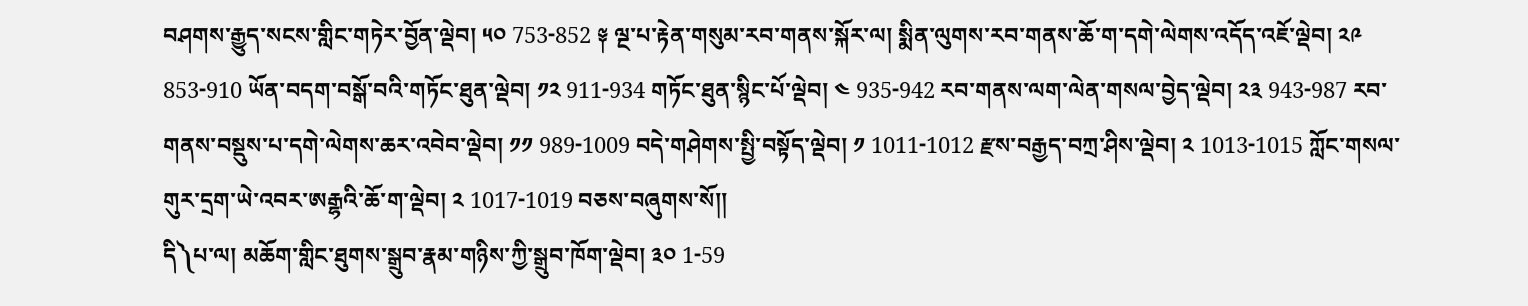བཤགས་རྒྱུད་སངས་གླིང་གཏེར་བྱོན་ལྡེབ། ༥༠ 753-852 ༈ ལྔ་པ་རྟེན་གསུམ་རབ་གནས་སྐོར་ལ། སྨིན་ལུགས་རབ་གནས་ཆོ་ག་དགེ་ལེགས་འདོད་འཇོ་ལྡེབ། ༢༩ 853-910 ཡོན་བདག་བསྒོ་བའི་གཏོང་ཐུན་ལྡེབ། ༡༢ 911-934 གཏོང་ཐུན་སྙིང་པོ་ལྡེབ། ༤ 935-942 རབ་གནས་ལག་ལེན་གསལ་བྱེད་ལྡེབ། ༢༣ 943-987 རབ་གནས་བསྡུས་པ་དགེ་ལེགས་ཆར་འབེབ་ལྡེབ། ༡༡ 989-1009 བདེ་གཤེགས་སྤྱི་བསྟོད་ལྡེབ། ༡ 1011-1012 རྫས་བརྒྱད་བཀྲ་ཤིས་ལྡེབ། ༢ 1013-1015 ཀློང་གསལ་གུར་དྲག་ཡེ་འབར་ཨརྒྷའི་ཆོ་ག་ལྡེབ། ༢ 1017-1019 བཅས་བཞུགས་སོ།།
དི༽པ་ལ། མཆོག་གླིང་ཐུགས་སྒྲུབ་རྣམ་གཉིས་ཀྱི་སྒྲུབ་ཁོག་ལྡེབ། ༣༠ 1-59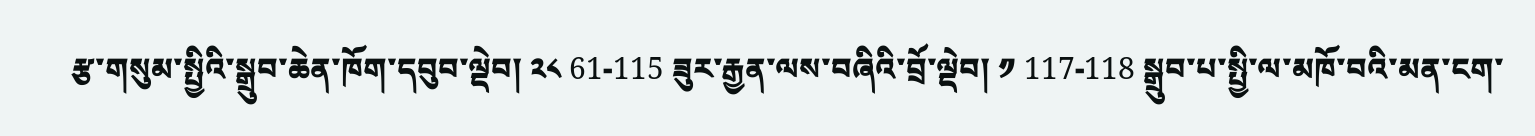རྩ་གསུམ་སྤྱིའི་སྒྲུབ་ཆེན་ཁོག་དབུབ་ལྡེབ། ༢༨ 61-115 ཟུར་རྒྱན་ལས་བཞིའི་བྲོ་ལྡེབ། ༡ 117-118 སྒྲུབ་པ་སྤྱི་ལ་མཁོ་བའི་མན་ངག་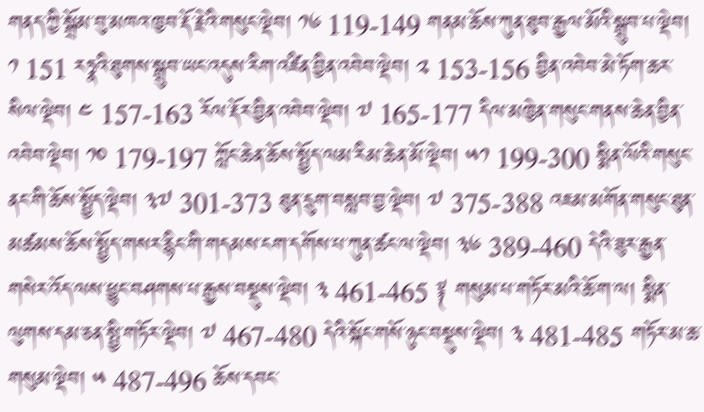གནད་ཀྱི་སྒྲོམ་བུ་མཁའ་ཁྱབ་རྡོ་རྗེའི་གསུང་ལྡེབ། ༡༦ 119-149 གནམ་ཆོས་ཀུན་ཐུབ་རྒྱལ་མོའི་སྒྲུབ་པ་ལྡེབ། ༡ 151 རཏྣའི་ཐུགས་སྒྲུབ་ཡང་འདུས་རིག་འཛིན་བྱིན་འབེབ་ལྡེབ། ༢ 153-156 བྱིན་འབེབ་མེ་ཏོག་ཆར་སིལ་ལྡེབ། ༤ 157-163 རོལ་རྡོར་བྱིན་འབེབ་ལྡེབ། ༧ 165-177 དིལ་མཁྱེན་གསུང་གནས་ཆེན་བྱིན་འབེབ་ལྡེབ། ༡༠ 179-197 ཀློང་ཆེན་ཆོས་སྤྱོད་ལམ་རིམ་ཆེན་མོ་ལྡེབ། ༥༡ 199-300 སྨིན་ལོའི་གསུང་ནང་གི་ཆོས་སྤྱོད་ལྡེབ། ༣༧ 301-373 ཐུན་དྲུག་བསླབ་བྱ་ལྡེབ། ༧ 375-388 འཇམ་མགོན་གསུང་ཐུན་མཚམས་ཆོས་སྤྱོད་གསར་རྙིང་གི་གདམས་ངག་དགོས་པ་ཀུན་ཚང་ལ་ལྡེབ། ༣༦ 389-460 དེའི་ཟུར་རྒྱན་གསེར་འོད་ལས་ཕྱུང་བཤགས་པ་རྒྱས་བསྡུས་ལྡེབ། ༣ 461-465 ༈ གསུམ་པ་གཏོར་མའི་ཆོ་ག་ལ། སྨིན་ལུགས་དམ་ཅན་སྤྱི་གཏོར་ལྡེབ། ༧ 467-480 དེའི་སྐོང་གསོ་ཉུང་བསྡུས་ལྡེབ། ༣ 481-485 གཏོར་མ་ཆ་གསུམ་ལྡེབ། ༥ 487-496 ཆོས་དབང་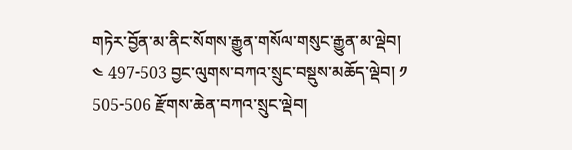གཏེར་བྱོན་མ་ནིང་སོགས་རྒྱུན་གསོལ་གསུང་རྒྱུན་མ་ལྡེབ། ༤ 497-503 བྱང་ལུགས་བཀའ་སྲུང་བསྡུས་མཆོད་ལྡེབ། ༡ 505-506 རྫོགས་ཆེན་བཀའ་སྲུང་ལྡེབ།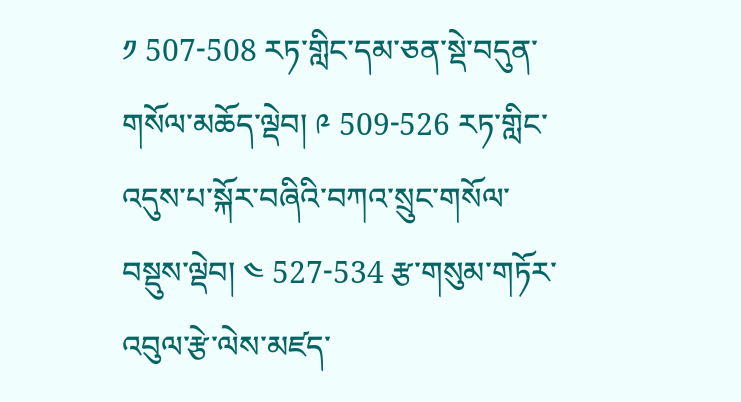༡ 507-508 རཏ་གླིང་དམ་ཅན་སྡེ་བདུན་གསོལ་མཆོད་ལྡེབ། ༩ 509-526 རཏ་གླིང་འདུས་པ་སྐོར་བཞིའི་བཀའ་སྲུང་གསོལ་བསྡུས་ལྡེབ། ༤ 527-534 རྩ་གསུམ་གཏོར་འབུལ་རྩེ་ལེས་མཛད་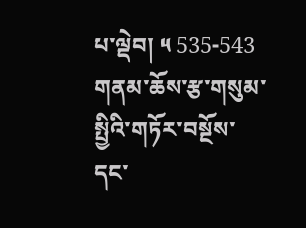པ་ལྡེབ། ༥ 535-543 གནམ་ཆོས་རྩ་གསུམ་སྤྱིའི་གཏོར་བསྔོས་དང་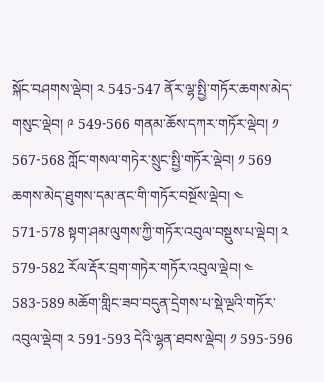སྐོང་བཤགས་ལྡེབ། ༢ 545-547 ནོར་ལྷ་སྤྱི་གཏོར་ཆགས་མེད་གསུང་ལྡེབ། ༩ 549-566 གནམ་ཆོས་དཀར་གཏོར་ལྡེབ། ༡ 567-568 ཀློང་གསལ་གཏེར་སྲུང་སྤྱི་གཏོར་ལྡེབ། ༡ 569 ཆགས་མེད་ཐུགས་དམ་ནང་གི་གཏོར་བསྔོས་ལྡེབ། ༤ 571-578 སྟག་ཤམ་ལུགས་ཀྱི་གཏོར་འབུལ་བསྡུས་པ་ལྡེབ། ༢ 579-582 རོལ་རྡོར་བྲག་གཏེར་གཏོར་འབུལ་ལྡེབ། ༤ 583-589 མཆོག་གླིང་ཟབ་བདུན་དྲེགས་པ་སྡེ་ལྔའི་གཏོར་འབུལ་ལྡེབ། ༢ 591-593 དེའི་ལྷན་ཐབས་ལྡེབ། ༡ 595-596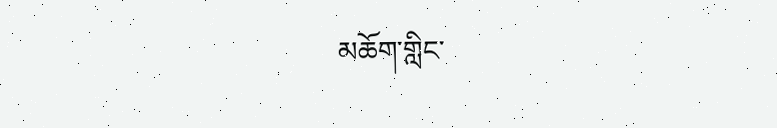མཆོག་གླིང་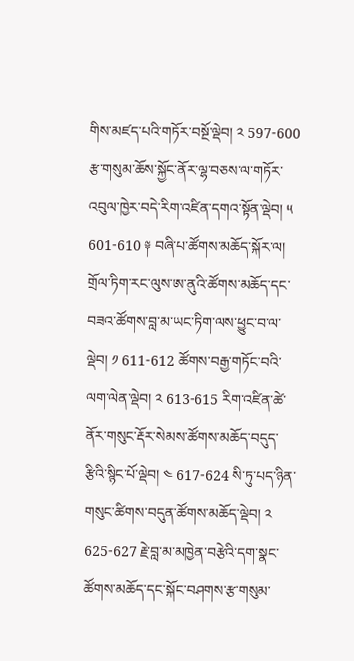གིས་མཛད་པའི་གཏོར་བསྔོ་ལྡེབ། ༢ 597-600 རྩ་གསུམ་ཆོས་སྐྱོང་ནོར་ལྷ་བཅས་ལ་གཏོར་འབུལ་ཁྱེར་བདེ་རིག་འཛིན་དགའ་སྟོན་ལྡེབ། ༥ 601-610 ༈ བཞི་པ་ཚོགས་མཆོད་སྐོར་ལ། གྲོལ་ཏིག་རང་ལུས་ཨ་ནུའི་ཚོགས་མཆོད་དང་བཟའ་ཚོགས་བླ་མ་ཡང་ཏིག་ལས་ཕྱུང་བ་ལ་ལྡེབ། ༡ 611-612 ཚོགས་བརྒྱ་གཏོང་བའི་ལག་ལེན་ལྡེབ། ༢ 613-615 རིག་འཛིན་ཚེ་ནོར་གསུང་རྡོར་སེམས་ཚོགས་མཆོད་བདུད་རྩིའི་སྙིང་པོ་ལྡེབ། ༤ 617-624 སི་ཏུ་པད་ཉིན་གསུང་ཚིགས་བདུན་ཚོགས་མཆོད་ལྡེབ། ༢ 625-627 རྗེ་བླ་མ་མཁྱེན་བརྩེའི་དག་སྣང་ཚོགས་མཆོད་དང་སྐོང་བཤགས་རྩ་གསུམ་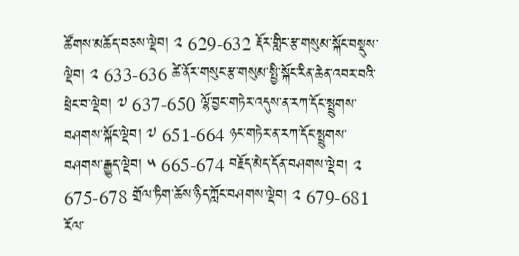ཚོགས་མཆོད་བཅས་ལྡེབ། ༢ 629-632 རྡོར་གླིང་རྩ་གསུམ་སྐོང་བསྡུས་ལྡེབ། ༢ 633-636 ཚེ་ནོར་གསུང་རྩ་གསུམ་སྤྱི་སྐོང་རིན་ཆེན་འབར་བའི་ཕྲེང་བ་ལྡེབ། ༧ 637-650 ལྷོ་བྱང་གཏེར་འདུས་ན་རཀ་དོང་སྤྲུགས་བཤགས་སྐོང་ལྡེབ། ༧ 651-664 ཉང་གཏེར་ན་རཀ་དོང་སྤྲུགས་བཤགས་རྒྱུད་ལྡེབ། ༥ 665-674 བརྗོད་མེད་དོན་བཤགས་ལྡེབ། ༢ 675-678 གྲོལ་ཏིག་ཆོས་ཉིད་ཀློང་བཤགས་ལྡེབ། ༢ 679-681 རོལ་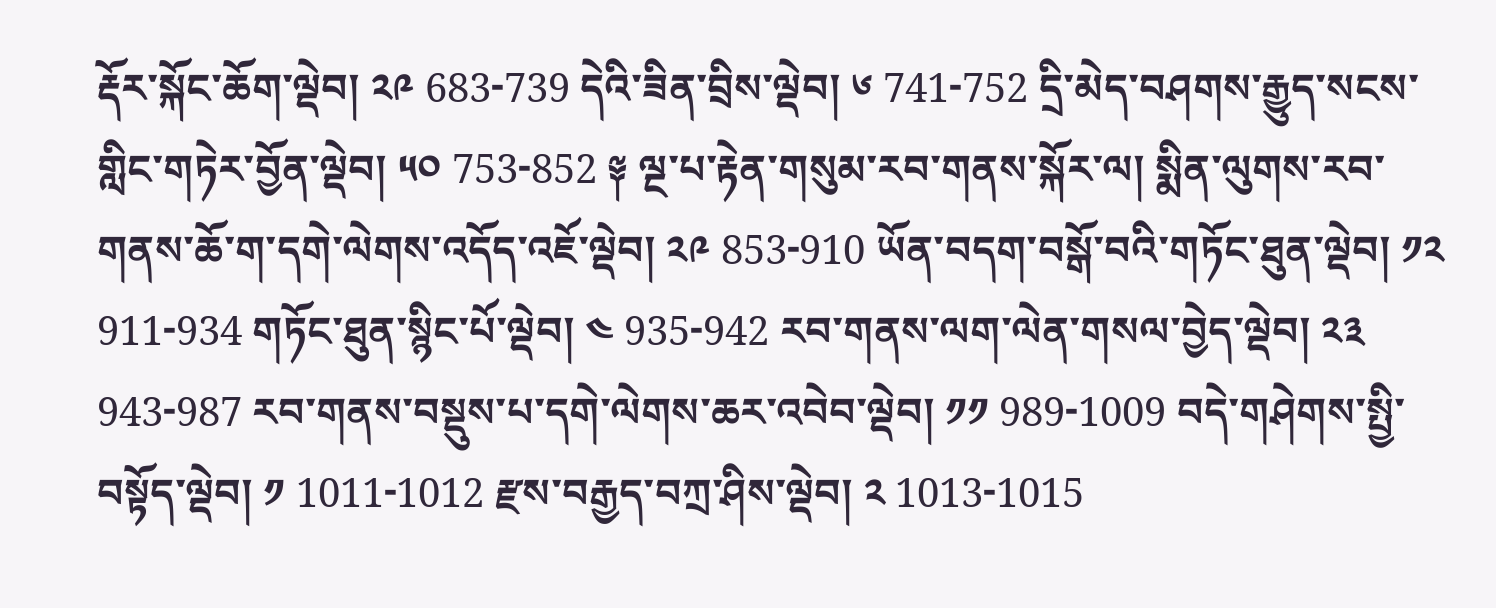རྡོར་སྐོང་ཆོག་ལྡེབ། ༢༩ 683-739 དེའི་ཟིན་བྲིས་ལྡེབ། ༦ 741-752 དྲི་མེད་བཤགས་རྒྱུད་སངས་གླིང་གཏེར་བྱོན་ལྡེབ། ༥༠ 753-852 ༈ ལྔ་པ་རྟེན་གསུམ་རབ་གནས་སྐོར་ལ། སྨིན་ལུགས་རབ་གནས་ཆོ་ག་དགེ་ལེགས་འདོད་འཇོ་ལྡེབ། ༢༩ 853-910 ཡོན་བདག་བསྒོ་བའི་གཏོང་ཐུན་ལྡེབ། ༡༢ 911-934 གཏོང་ཐུན་སྙིང་པོ་ལྡེབ། ༤ 935-942 རབ་གནས་ལག་ལེན་གསལ་བྱེད་ལྡེབ། ༢༣ 943-987 རབ་གནས་བསྡུས་པ་དགེ་ལེགས་ཆར་འབེབ་ལྡེབ། ༡༡ 989-1009 བདེ་གཤེགས་སྤྱི་བསྟོད་ལྡེབ། ༡ 1011-1012 རྫས་བརྒྱད་བཀྲ་ཤིས་ལྡེབ། ༢ 1013-1015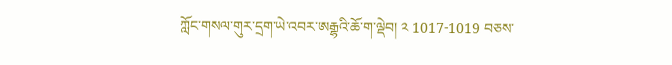ཀློང་གསལ་གུར་དྲག་ཡེ་འབར་ཨརྒྷའི་ཆོ་ག་ལྡེབ། ༢ 1017-1019 བཅས་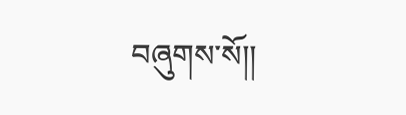བཞུགས་སོ།།